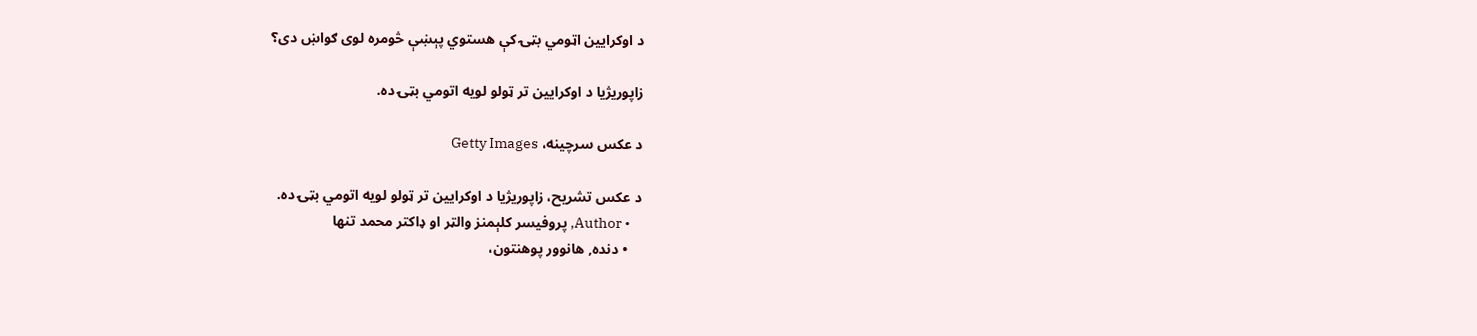د اوکرایین اټومي بټۍ کې هستوي پېښې څومره لوی ګواښ دی؟

زاپوریژیا د اوکرایین تر ټولو لویه اتومي بټۍ ده.

د عکس سرچینه، Getty Images

د عکس تشریح، زاپوریژیا د اوکرایین تر ټولو لویه اتومي بټۍ ده.
    • Author, پروفیسر کلېمنز والټر او ډاکتر محمد تنها
    • دنده, هانوور پوهنتون،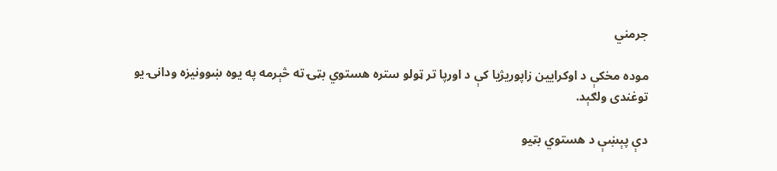جرمني

موده مخکې د اوکرایین زاپوریژیا کې د اورپا تر ټولو ستره هستوي بټۍ ته څېرمه په یوه ښوونیزه ودانۍ یو توغندی ولګېد.

دې پېښې د هستوي بټیو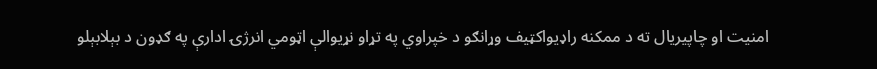امنیت او چاپیریال ته د ممکنه راډیواکټیف وړانګو د خپراوي په تړاو نړیوالې اټومي انرژۍ ادارې په ګډون د بېلابېلو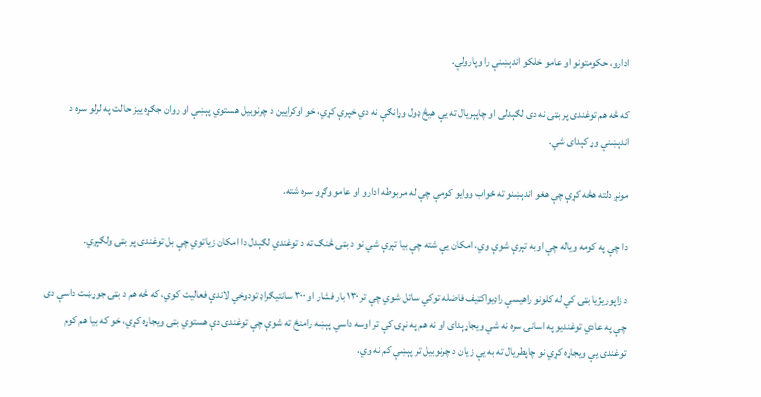ادارو، حکومتونو او عامو خلکو اندېښنې را وپارولې.

که څه هم توغندی پر بټۍ نه دی لګېدلی او چاپېریال ته یې هیڅ ډول وړانګې نه دي خپرې کړي، خو اوکرایین د چرنوبیل هستوي پېښې او روان جګړه يیز حالت په لرلو سره د اندېښنې وړ کېدای شي.

مونږ دلته هڅه کړې چې هغو اندېښنو ته ځواب ووایو کومې چې له مربوطه ادارو او عامو وګړو سره شته.

دا چې په کومه ویاله چې اوبه تېرې شوې وي، امکان یې شته چې بیا تېرې شي نو د بټۍ څنګ ته د توغندي لګېدل دا امکان زیاتوي چې بل توغندی پر بټۍ ولګېږي.

د زاپوریژیا بټۍ کي له کلونو راهیسې راډیواکټیف فاضله توکي ساتل شوي چې تر ۱۳۰ بار فشار او ۳۰۰ سانتيګراډ تودوخي لاندې فعالیت کوي، که څه هم د بټۍ جوړښت داسې دی چې په عادي توغندیو په اسانۍ سره نه شي ویجاړېدای او نه هم په نړۍ کې تر اوسه داسي پېښه رامنځ ته شوې چې توغندی دې هستوي بټۍ ویجاړه کړي، خو که بیا هم کوم توغندی یې ویجاړه کړي نو چاپطریال ته به یې زیان د چرنوبیل تر پېښې کم نه وي.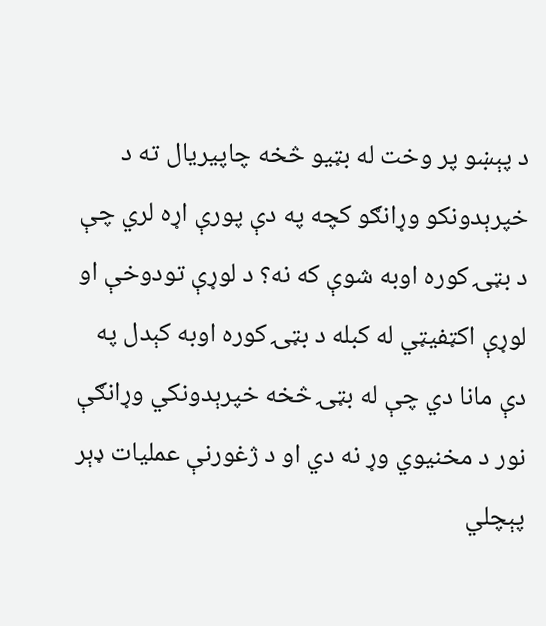د پېښو پر وخت له بټیو څخه چاپیریال ته د خپرېدونکو وړانګو کچه په دې پورې اړه لري چې د بټۍ کوره اوبه شوې که نه؟ د لوړې تودوخې او لوړې اکټفیټي له کبله د بټۍ کوره اوبه کېدل په دې مانا دي چې له بټۍ څخه خپرېدونکي وړانګې نور د مخنیوي وړ نه دي او د ژغورنې عملیات ډېر پېچلي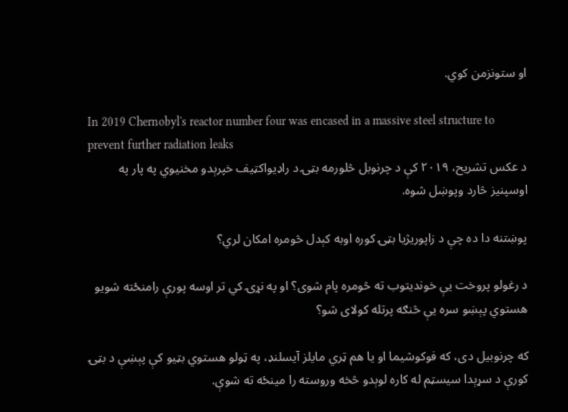او ستونزمن کوي.

In 2019 Chernobyl's reactor number four was encased in a massive steel structure to prevent further radiation leaks
د عکس تشریح، ۲۰۱۹ کې د چرنوبل څلورمه بټۍ د راډیواکټیف خپرېدو مخنیوي په پار په اوسپنیز څارد وپوښل شوه.

پوښتنه دا ده چې د زاپوریژیا بټۍ کوره اوبه کېدل څومره امکان لري؟

د رغولو پروخت یې خوندیتوب ته څومره پام شوی؟ او په نړۍ کي تر اوسه پورې رامنځته شویو هستوي پېښو سره یې څنګه پرتله کولای شو؟

که چرنوبیل دی، که فوکوشیما او یا هم ټري مایلز آیسلنډ، په ټولو هستوي بټیو کې پېښې د بټۍ کورې د سړېدا سیسټم له کاره لوېدو څخه وروسته را مینځه ته شوې.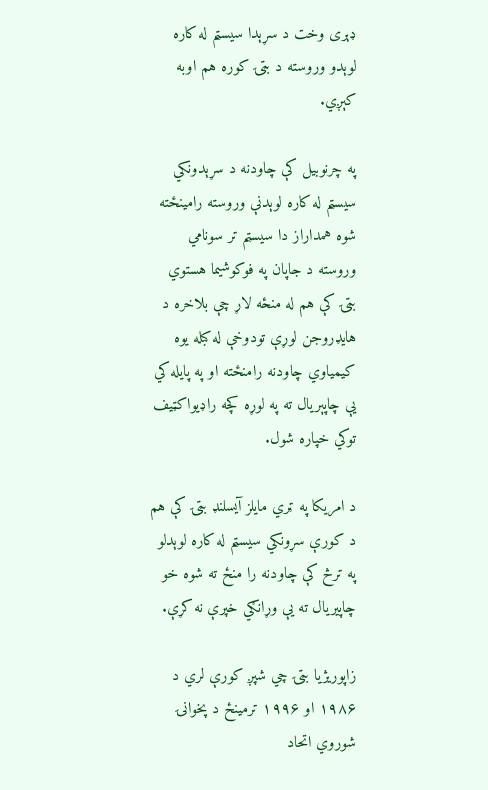ډېری وخت د سړېدا سیسټم له کاره لوېدو وروسته د بټۍ کوره هم اوبه کېږي.

په چرنوبیل کې چاودنه د سړېدونکي سیسټم له کاره لوېدنې وروسته رامینځته شوه همداراز دا سیسټم تر سونامي وروسته د جاپان په فوکوشیما هستوي بټۍ کې هم له منځه لاړ چې بلاخره د هایډروجن لوړې تودوخې له کبله یوه کیمیاوي چاودنه رامنځته او په پایله کي یې چاپېریال ته په لوړه کچه راډیواکټیف توکي خپاره شول.

د امریکا په ټري مایلز آیسلنډ بټۍ کې هم د کورې سړونکي سیسټم له کاره لوېدلو په ترڅ کې چاودنه را منځ ته شوه خو چاپیریال ته یې وړانګي خپرې نه کړې.

زاپوریژیا بټۍ چي شپږ کورې لري د ۱۹۸۶ او ۱۹۹۶ ترمینځ د پخوانۍ شوروي اتحاد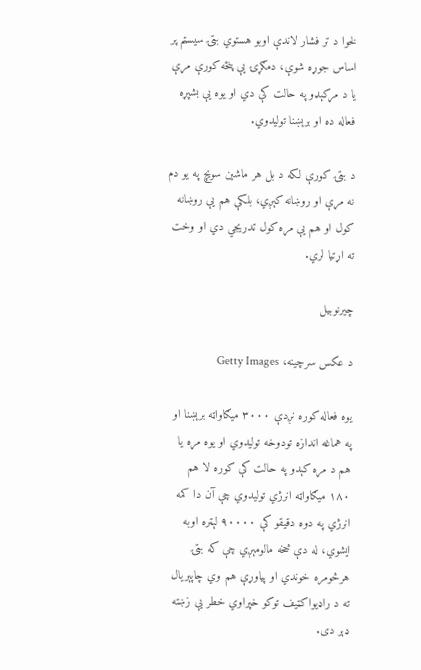لخوا د تر فشار لاندې اوبو هستوي بټۍ سیسټم پر اساس جوړه شوې، دمګړۍ یې پنځه کورې مړې یا د مړکېډو په حالت کې دي او یوه یې بشپړه فعاله ده او برېښنا تولیدوي.

د بټۍ کورې لکه د بل هر ماشین سویچ په یو دم نه مړې او روښانه کېږي، بلکې هم یې روښانه کول او هم یې مړه کول تدریجي دي او وخت ته اړتیا لري.

چیرنوبیل

د عکس سرچینه، Getty Images

یوه فعاله کوره نږدې ۳۰۰۰ میګاواټه برېښنا او په هماغه اندازه تودوخه تولیدوي او یوه مړه یا هم د مړه کېدو په حالت کې کوره لا هم ۱۸۰ میګاواټه انرژي تولیدوي چې آن دا کمه انرژي په دوه دقیقو کې ۹۰۰۰۰ لېټره اوبه ایشوي، له دې څخه مالومېږي چې که بټۍ هرڅومره خوندي او پیاوړې هم وي چاپېریال ته د راډیواکټیف توکو خپراوي خطر یې زښته ډېر دی.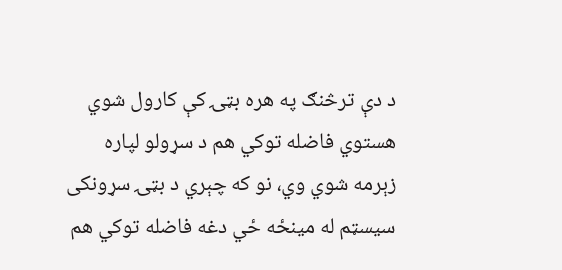د دې ترڅنګ په هره بټۍ کې کارول شوي هستوي فاضله توکي هم د سړولو لپاره زېرمه شوي وي، نو که چېري د بټۍ سړونکی سیسټم له مینځه ځي دغه فاضله توکي هم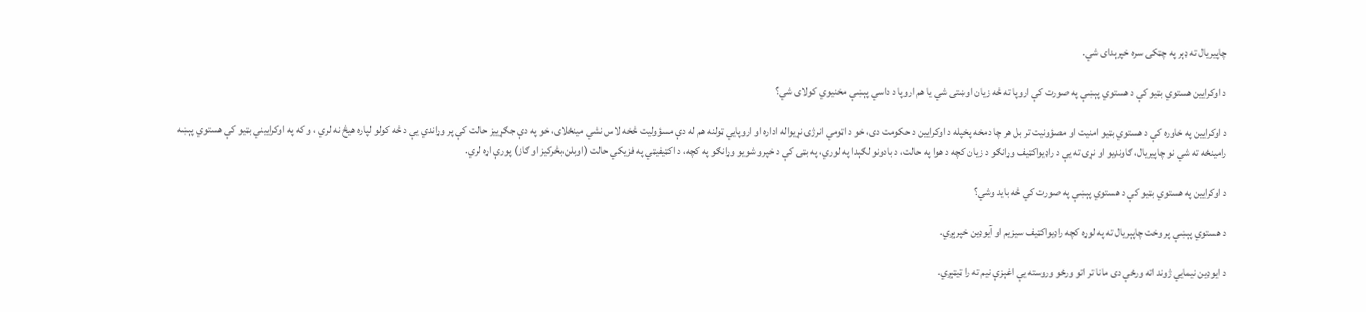چاپیریال ته ډېر په چټکۍ سره خپرېدای شي.

د اوکرایین هستوي بټیو کې د هستوي پېښې په صورت کې اروپا ته څه زیان اوښتی شي یا هم اروپا د داسي پېښې مخنیوي کولای شي؟

د اوکرایین په خاوره کې د هستوي بټیو امنیت او مصؤونیت تر بل هر چا دمخه پخپله د اوکرایین د حکومت دی، خو د اټومي انرژۍ نړیواله اداره او اروپايي ټولنه هم له دې مسؤولیت څخه لاس نشي مینځلای، خو په دې جګړییز حالت کې پر وړاندي یې د څه کولو لپاره هیڅ نه لري ، و که په اوکراییني بټیو کې هستوي پېښه رامینځه ته شي نو چاپیریال، ګاونډیو او نړۍ ته یې د راډیواکټیف وړانګو د زیان کچه د هوا په حالت، د بادونو لګېدا په لوري، په بټۍ کې د خپرو شویو وړانګو په کچه، د اکټیفیټي په فزیکي حالت (اوبلن،بڅرکیز او ګاز) پورې اړه لري.

د اوکرایین په هستوي بټیو کې د هستوي پېښې په صورت کي څه باید وشي؟

د هستوي پېښې پر وخت چاپېریال ته په لوړه کچه راډیواکټیف سیزیم او آیوډین خپرېږي.

د ایوډین نیمايي ژوند اته ورځې دی مانا تر اتو ورځو وروسته یې اغېزې نیم ته را ټیټېږي.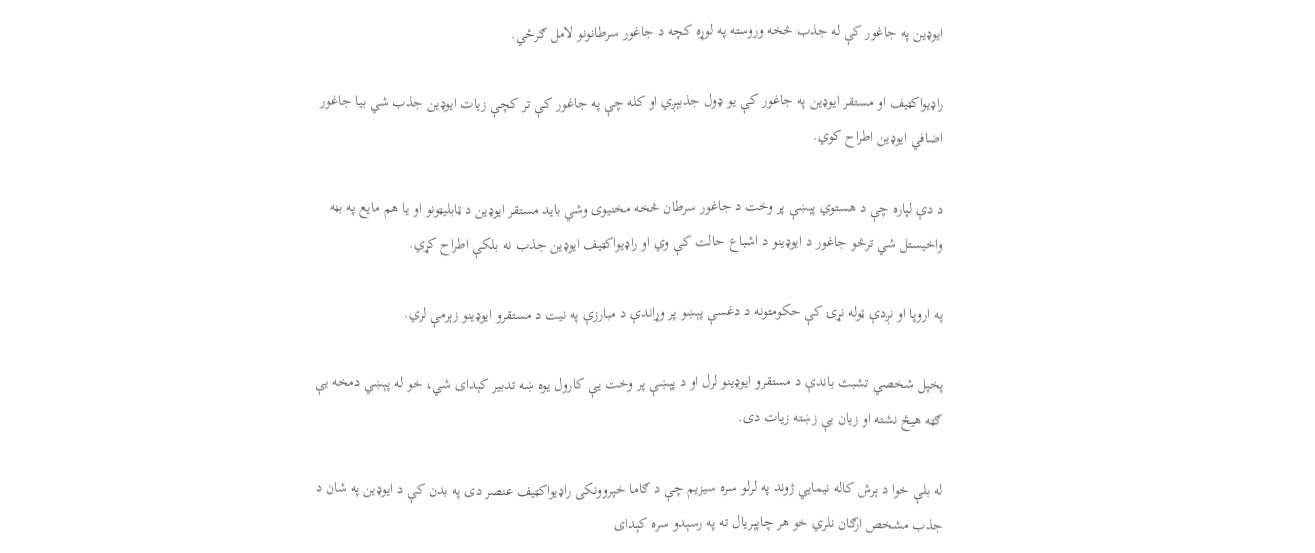ایوډین په جاغور کې له جذب څخه وروسته په لوړه کچه د جاغور سرطانونو لامل ګرځي.

راډیواکټیف او مستقر ایوډین په جاغور کې یو ډول جذبېږي او کله چې په جاغور کې تر کچې زیات ایوډین جذب شي بیا جاغور اضافي ایوډین اطراح کوي.

د دې لپاره چې د هستوي پېښې پر وخت د جاغور سرطان څخه مخنیوی وشي باید مستقر ایوډین د ټابلیټونو او یا هم مایع په بڼه واخیستل شي ترڅو جاغور د ایوډینو د اشباع حالت کې وي او راډیواکټیف ایوډین جذب نه بلکې اطراح کړي.

په اروپا او نږدې ټوله نړۍ کې حکومتونه د دغسې پېښو پر وړاندې د مبارزې په نیت د مستقرو ایوډینو زېرمې لري.

پخپل شخصي تشبث باندې د مستقرو ایوډینو لرل او د پېښې پر وخت یې کارول یوه ښه تدبیر کېدای شي، خو له پېښي دمخه یې ګټه هیڅ نشته او زیان یې زښته زیات دی.

له بلې خوا د ېرش کاله نیمايي ژوند په لرلو سره سیزیم چې د ګاما خپروونکی راډیواکټیف عنصر دی په بدن کې د ایوډین په شان د جذب مشخص ارګان نلري خو هر چاپېریال ته په رسېدو سره کېدای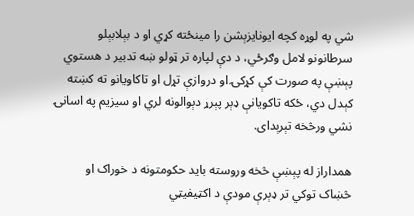شي په لوړه کچه ایونایزېشن را مینځته کړي او د بېلابېلو سرطانونو لامل وګرځي، د دې لپاره تر ټولو ښه تدبیر د هستوي پېښې په صورت کې کړکۍ او دروازې تړل او تاکاویانو ته کښته کېدل دي، ځکه تاکویانې ډېر پېرړ دېوالونه لري او سیزیم په اسانۍ نشي ورڅخه تېرېدای.

همداراز له پېښې څخه وروسته باید حکومتونه د خوراک او څښاک توکي تر ډېرې مودې د اکټیفیټي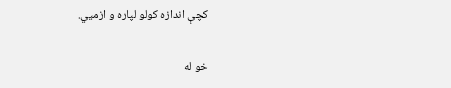کچې اندازه کولو لپاره و ازمیي.

خو له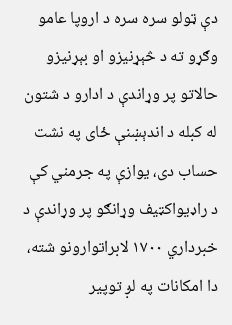دې ټولو سره سره د اروپا عامو وګړو ته د څېړنیزو او بېړنیزو حالاتو پر وړاندې د ادارو د شتون له کبله د اندېښنې ځای په نشت حساب دی، یوازې په جرمني کې د راډیواکټیف وړانګو پر وړاندې د خبرداري ۱۷۰۰ لابراتوارونو شته، دا امکانات په لږ توپیر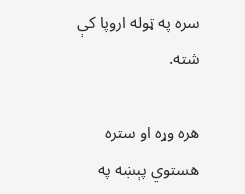سره په ټوله اروپا کې شته.

هره وړه او ستره هستوي پېښه په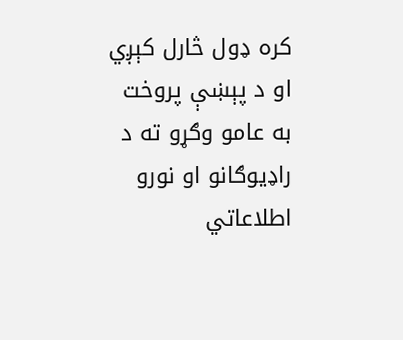کره ډول څارل کېږي او د پېښې پروخت به عامو وګړو ته د راډیوګانو او نورو اطلاعاتي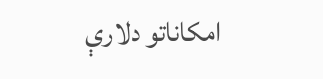امکاناتو دلارې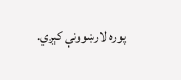پوره لارښوونې کېږي.